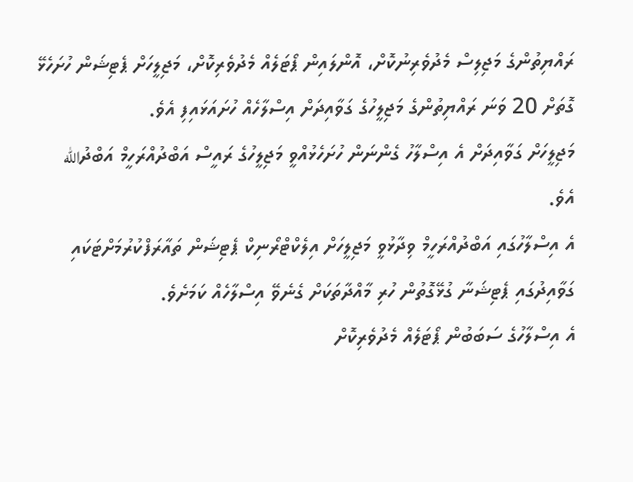ރައްޔިތުންގެ މަޖިލިސް މެދުވެރިނުކޮށް، އޮންލައިން ޕޯޓަލެއް މެދުވެރިކޮށް، މަޖިލީހަށް ޕެޓިޝަން ހުށަހެޅޭ ގޮތަށް 20 ވަނަ ރައްޔިތުންގެ މަޖިލީހުގެ ގަވާއިދަށް އިސްލާހެއް ހުށައަޅައިފި އެވެ.
މަޖިލީހަށް ގަވާއިދަށް އެ އިސްލާހު ގެންނަން ހުށަހެޅުއްވީ މަޖިލީހުގެ ރައީސް އަބްދުއްރަހީމް އަބްދުالله އެވެ.
އެ އިސްލާހުގައި އަބްދުއްރަހީމް ވިދާޅުވީ މަޖިލީހަށް އިލެކްޓްރޯނިކް ޕެޓިޝަން ތައާރަފްކުރުމަށްޓަކައި ގަވާއިދުގައި ޕެޓިޝަނާ ގުޅޭގޮތުން ހުރި މާއްދާތަކަށް ގެނެވޭ އިސްލާހެއް ކަމަށެވެ.
އެ އިސްލާހުގެ ސަބަބުން ޕޯޓަލެއް މެދުވެރިކޮށް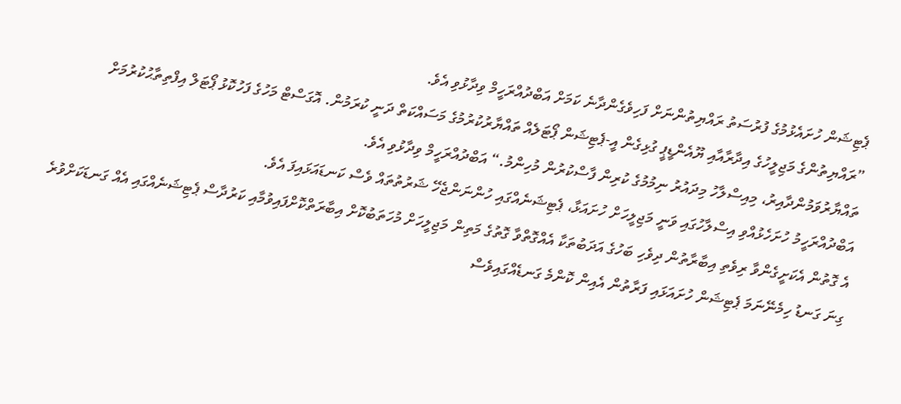ޕެޓިޝަން ހުށައެޅުމުގެ ފުރުސަތު ރައްޔިތުންނަށް ފަހިވެގެންދާނެ ކަމަށް އަބްދުއްރަހީމް ވިދާޅުވި އެވެ.
”ރައްޔިތުންގެ މަޖިލީހުގެ އިދާރާއާއި ޔޫއެންޑީޕީ ގުޅިގެން އީ-ޕެޓިޝަން ޕޯޓަލެއް ތައްޔާރުކުރުމުގެ މަސައްކަތް ދަނީ ކުރަމުން. އޮގަސްޓް މަހުގެ ފަހުކޮޅު ޕޯޓަލް އިފްތިތާޙުކުރުމަށް ތައްޔާރުވަމުންދާއިރު، މިއިސްލާހު މިދައުރު ނިމުމުގެ ކުރިން ފާސްކުރުން މުހިންމު.“ އަބްދުއްރަހީމް ވިދާޅުވި އެވެ.
އަބްދުއްރަހީމު ހުށަހެޅުއްވި އިސްލާހުގައި ވަނީ މަޖިލީހަށް ހުށައަޅާ، ޕެޓިޝަނެއްގައި ހުންނަންޖެހޭ ޝަރުތުތައް ވެސް ކަނޑައަޅައިފަ އެވެ.
އެ ގޮތުން އެކަށީގެންވާ ރިވެތި އިބާރާތުން ދިވެހި ބަހުގެ އަދަބުތަކާ އެއްގޮތްވާ ގޮތުގެ މަތިން މަޖިލީހަށް މުހަތަބުކޮށް އިބާރަތްކޮށްފައިވުމާއި ކަރުދާސް ޕެޓިޝަނެއްގައި އެއް ގަނޑަކަށްވުރެ ގިނަ ގަނޑު ހިމެނޭނަމަ ޕެޓިޝަން ހުށައަޅައި ފަރާތުން އެއިން ކޮންމެ ގަނޑެއްގައިވެސް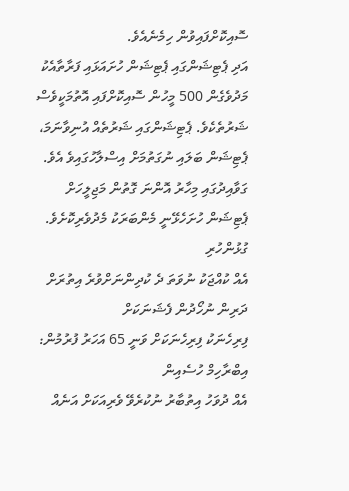ސޮއިކޮށްފައިވުން ހިމެނެއެވެ.
އަދި ޕެޓިޝަންގައި ޕެޓިޝަން ހުށައަޅައި ފަރާތާއެކު މަދުވެގެން 500 މީހުން ސޮއިކޮށްފައި އޮތުމަކީވެސް ޝަރުތެކެވެ. ޕެޓިޝަންގައި ޝަރުތެއް އުނިވާނަމަ، ޕެޓިޝަން ބަލައި ނުގަތުމަށް އިސްލާހުގައިވެ އެވެ.
ގަވާއިދުގައި މިހާރު އޮންނަ ގޮތުން މަޖިލީހަށް ޕެޓިޝަން ހުށަހެޅޭނީ މެންބަރަކު މެދުވެރިކޮށެވެ.
ގުޅުންހުރި
އެއް ކުއްޖަކު ނުވަތަ ދެ ކުދިންނަށްވުރެ އިތުރަށް ދަރިން ނުހޯދުން ފެޝަނަކަށް
ފިރިހެނަކު ފިރިހެނަކަށް ވަނީ 65 އަހަރު ފުރުމުން: އިބްރާހިމް ހުސެއިން
އެއް ދުވަހު އިތުބާރު ނުކުރެވޭ ވެރިއަކަށް އަނެއް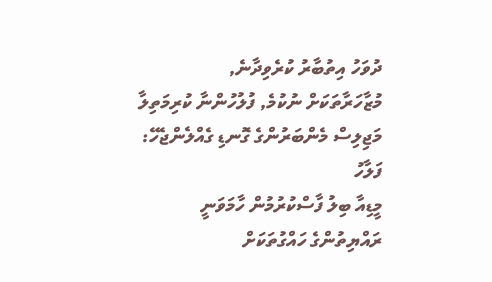ދުވަހު އިތުބާރު ކުރެވިދާނެ,
މުޒާހަރާތަކަށް ނުކުމެ, ފުލުހުންނާ ކުރިމަތިލާ މަޖިލިސް މެންބަރުންގެ ގޮނޑި ގެއްލެންޖެހޭ: ފަލާހު
މީޑިއާ ބިލު ފާސްކުރުމުން ހާމަވަނީ ރައްޔިތުންގެ ހައްގުތަކަށް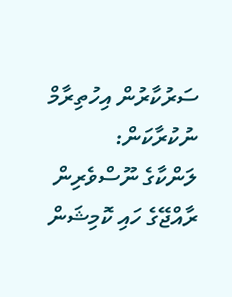ސަރުކާރުން އިހުތިރާމް ނުކުރާކަން:
ލަންކާގެ ނޫސްވެރިން ރާއްޖޭގެ ހައި ކޮމިޝަން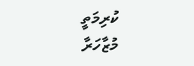ކުރިމަތީ މުޒާހަރާ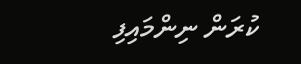ކުރަން ނިންމައިފި